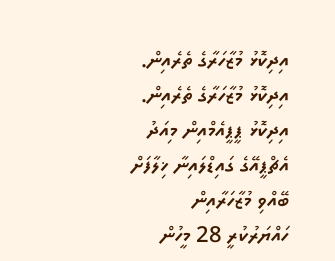އިދިކޮޅު މުޒާހަރާގެ ތެރެއިން.
އިދިކޮޅު މުޒާހަރާގެ ތެރެއިން.
އިދިކޮޅު ޕީޕީއެމްއިން މިއަދު އެޗްޕީއޭގެ ގައިޑްލައިނާ ޚިލާފަށް ބޭއްވި މުޒާހަރާއިން ހައްޔަރުކުރީ 28 މީހުން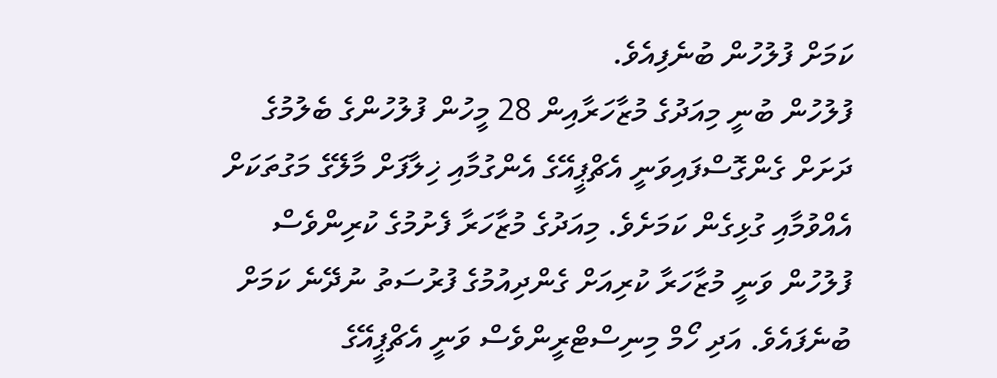ކަމަށް ފުލުހުން ބުނެފިއެވެ.
ފުލުހުން ބުނީ މިއަދުގެ މުޒާހަރާއިން 28 މީހުން ފުލުހުންގެ ބެލުމުގެ ދަށަށް ގެންގޮސްފައިވަނީ އެޗްޕީއޭގެ އެންގުމާއި ޚިލާފަށް މާލޭގެ މަގުތަކަށް އެއްވުމާއި ގުޅިގެން ކަމަށެވެ. މިއަދުގެ މުޒާހަރާ ފެށުމުގެ ކުރިންވެސް ފުލުހުން ވަނީ މުޒާހަރާ ކުރިއަށް ގެންދިއުމުގެ ފުރުސަތު ނުދޭނެ ކަމަށް ބުނެފައެވެ. އަދި ހޯމް މިނިސްޓްރީންވެސް ވަނީ އެޗްޕީއޭގެ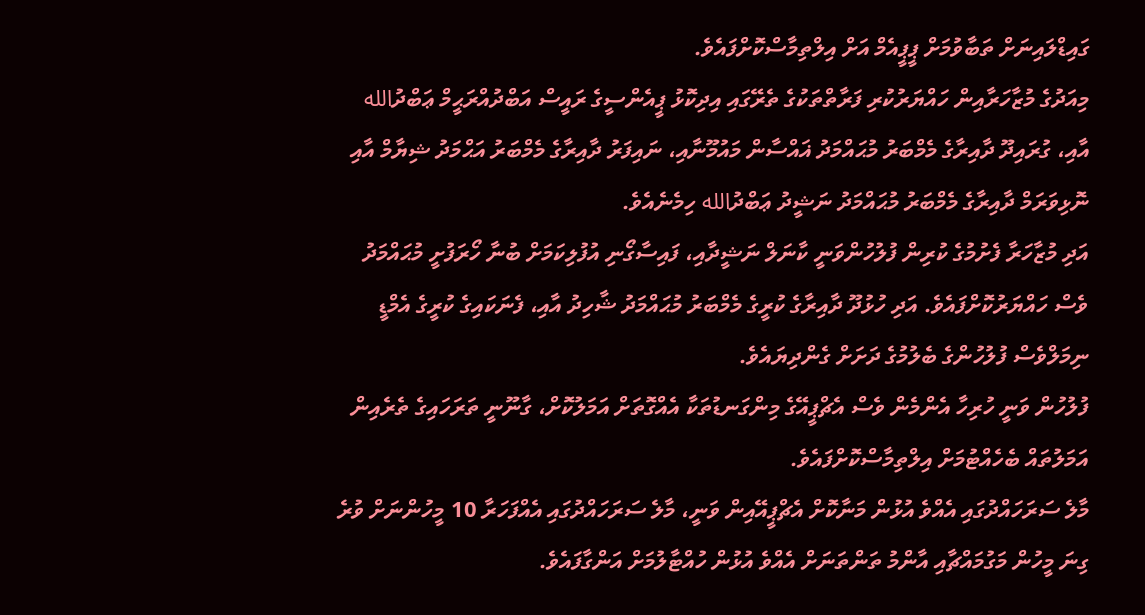ގައިޑްލައިނަށް ތަބާވުމަށް ޕީޕީއެމް އަށް އިލްތިމާސްކޮށްފައެވެ.
މިއަދުގެ މުޒާހަރާއިން ހައްޔަރުކުރި ފަރާތްތަކުގެ ތެރޭގައި އިދިކޮޅު ޕީއެންސީގެ ރައީސް އަބްދުއްރަޙީމް ޢަބްދުالله އާއި، ގުރައިދޫ ދާއިރާގެ މެމްބަރު މުޙައްމަދު ޣައްސާން މައުމޫނާއި، ނައިފަރު ދާއިރާގެ މެމްބަރު އަޙްމަދު ޝިޔާމް އާއި ނޮޅިވަރަމް ދާއިރާގެ މެމްބަރު މުޙައްމަދު ނަޝީދު ޢަބްދުالله ހިމެނެއެވެ.
އަދި މުޒާހަރާ ފެށުމުގެ ކުރިން ފުލުހުންވަނީ ކާނަލް ނަޝީދާއި، ފައިސާގޯނި އުފުލިކަމަށް ބުނާ ހޯރަފުށީ މުޙައްމަދު ވެސް ހައްޔަރުކޮށްފައެވެ. އަދި ހުޅުދޫ ދާއިރާގެ ކުރީގެ މެމްބަރު މުޙައްމަދު ޝާހިދު އާއި، ފެނަކައިގެ ކުރީގެ އެމްޑީ ނިމަލްވެސް ފުލުހުންގެ ބެލުމުގެ ދަށަށް ގެންދިޔައެވެ.
ފުލުހުން ވަނީ ހުރިހާ އެންމެން ވެސް އެޗްޕީއޭގެ މިންގަނޑުތަކާ އެއްގޮތަށް އަމަލުކޮށް، ގާނޫނީ ތަރަހައިގެ ތެރެއިން އަމަލުތައް ބެހެއްޓުމަށް އިލްތިމާސްކޮށްފައެވެ.
މާލެ ސަރަހައްދުގައި އެއްވެ އުޅުން މަނާކޮށް އެޗްޕީއޭއިން ވަނީ، މާލެ ސަރަހައްދުގައި އެއްފަހަރާ 10 މީހުންނަށް ވުރެ ގިނަ މީހުން މަގުމައްޗާއި އާންމު ތަންތަނަށް އެއްވެ އުޅުން ހުއްޓާލުމަށް އަންގާފައެވެ.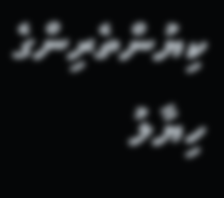ކިޔުންތެރިންގެ ހިޔާލު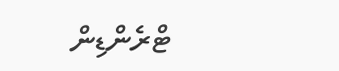ޓްރެންޑިން